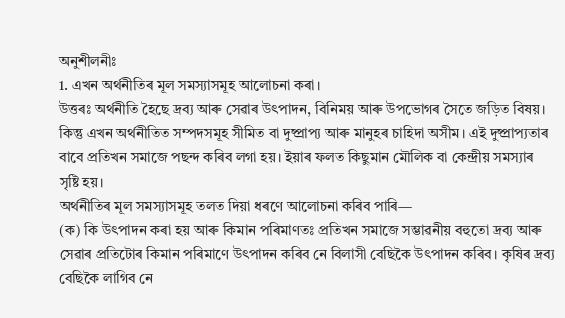অনুশীলনীঃ
1. এখন অৰ্থনীতিৰ মূল সমস্যাসমূহ আলোচনা কৰা।
উত্তৰঃ অৰ্থনীতি হৈছে দ্ৰব্য আৰু সেৱাৰ উৎপাদন, বিনিময় আৰু উপভোগৰ সৈতে জড়িত বিষয়। কিন্তু এখন অৰ্থনীতিত সম্পদসমূহ সীমিত বা দুষ্প্ৰাপ্য আৰু মানুহৰ চাহিদা অসীম। এই দুষ্প্ৰাপ্যতাৰ বাবে প্ৰতিখন সমাজে পছন্দ কৰিব লগা হয়। ইয়াৰ ফলত কিছুমান মৌলিক বা কেন্দ্ৰীয় সমস্যাৰ সৃষ্টি হয়।
অৰ্থনীতিৰ মূল সমস্যাসমূহ তলত দিয়া ধৰণে আলোচনা কৰিব পাৰি—
(ক) কি উৎপাদন কৰা হয় আৰু কিমান পৰিমাণতঃ প্ৰতিখন সমাজে সম্ভাৱনীয় বহুতো দ্ৰব্য আৰু সেৱাৰ প্ৰতিটোৰ কিমান পৰিমাণে উৎপাদন কৰিব নে বিলাসী বেছিকৈ উৎপাদন কৰিব। কৃষিৰ দ্ৰব্য বেছিকৈ লাগিব নে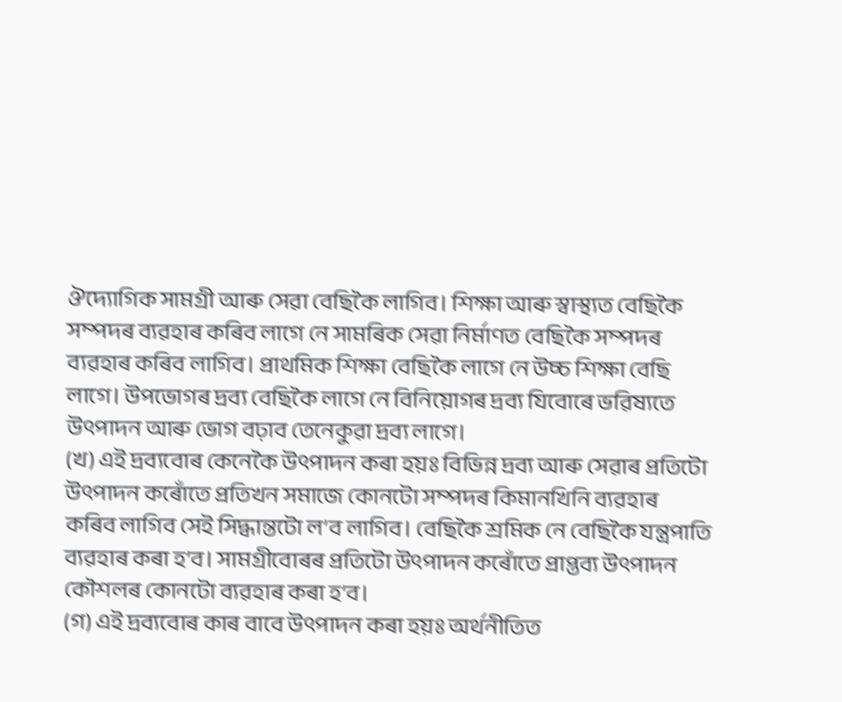ঔদ্যোগিক সামগ্ৰী আৰু সেৱা বেছিকৈ লাগিব। শিক্ষা আৰু স্বাস্থ্যত বেছিকৈ সম্পদৰ ব্যৱহাৰ কৰিব লাগে নে সামৰিক সেৱা নিৰ্মাণত বেছিকৈ সম্পদৰ ব্যৱহাৰ কৰিব লাগিব। প্ৰাথমিক শিক্ষা বেছিকৈ লাগে নে উচ্চ শিক্ষা বেছি লাগে। উপভোগৰ দ্ৰব্য বেছিকৈ লাগে নে বিনিয়োগৰ দ্ৰব্য যিবোৰে ভৱিষ্যতে উৎপাদন আৰু ভোগ বঢ়াব তেনেকুৱা দ্ৰব্য লাগে।
(খ) এই দ্ৰব্যবোৰ কেনেকৈ উৎপাদন কৰা হয়ঃ বিভিন্ন দ্ৰব্য আৰু সেৱাৰ প্ৰতিটো উৎপাদন কৰোঁতে প্ৰতিখন সমাজে কোনটো সম্পদৰ কিমানখিনি ব্যৱহাৰ কৰিব লাগিব সেই সিদ্ধান্তটো ল’ব লাগিব। বেছিকৈ শ্ৰমিক নে বেছিকৈ যন্ত্ৰপাতি ব্যৱহাৰ কৰা হ’ব। সামগ্ৰীবোৰৰ প্ৰতিটো উৎপাদন কৰোঁতে প্ৰাপ্তব্য উৎপাদন কৌশলৰ কোনটো ব্যৱহাৰ কৰা হ’ব।
(গ) এই দ্ৰব্যবোৰ কাৰ বাবে উৎপাদন কৰা হয়ঃ অৰ্থনীতিত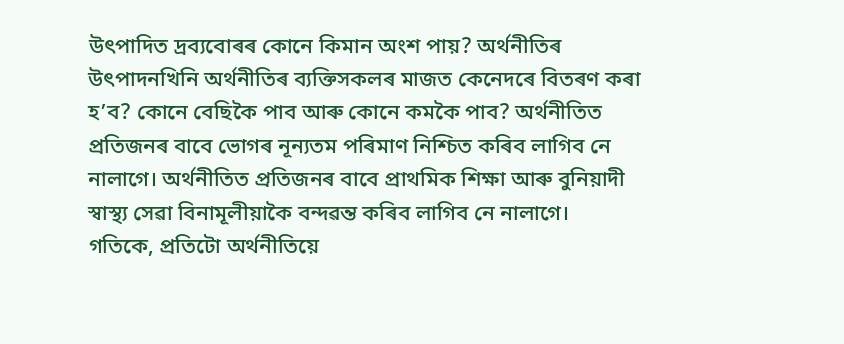উৎপাদিত দ্ৰব্যবোৰৰ কোনে কিমান অংশ পায়? অৰ্থনীতিৰ উৎপাদনখিনি অৰ্থনীতিৰ ব্যক্তিসকলৰ মাজত কেনেদৰে বিতৰণ কৰা হ’ব? কোনে বেছিকৈ পাব আৰু কোনে কমকৈ পাব? অৰ্থনীতিত প্ৰতিজনৰ বাবে ভোগৰ নূন্যতম পৰিমাণ নিশ্চিত কৰিব লাগিব নে নালাগে। অৰ্থনীতিত প্ৰতিজনৰ বাবে প্ৰাথমিক শিক্ষা আৰু বুনিয়াদী স্বাস্থ্য সেৱা বিনামূলীয়াকৈ বন্দৱন্ত কৰিব লাগিব নে নালাগে।
গতিকে, প্ৰতিটো অৰ্থনীতিয়ে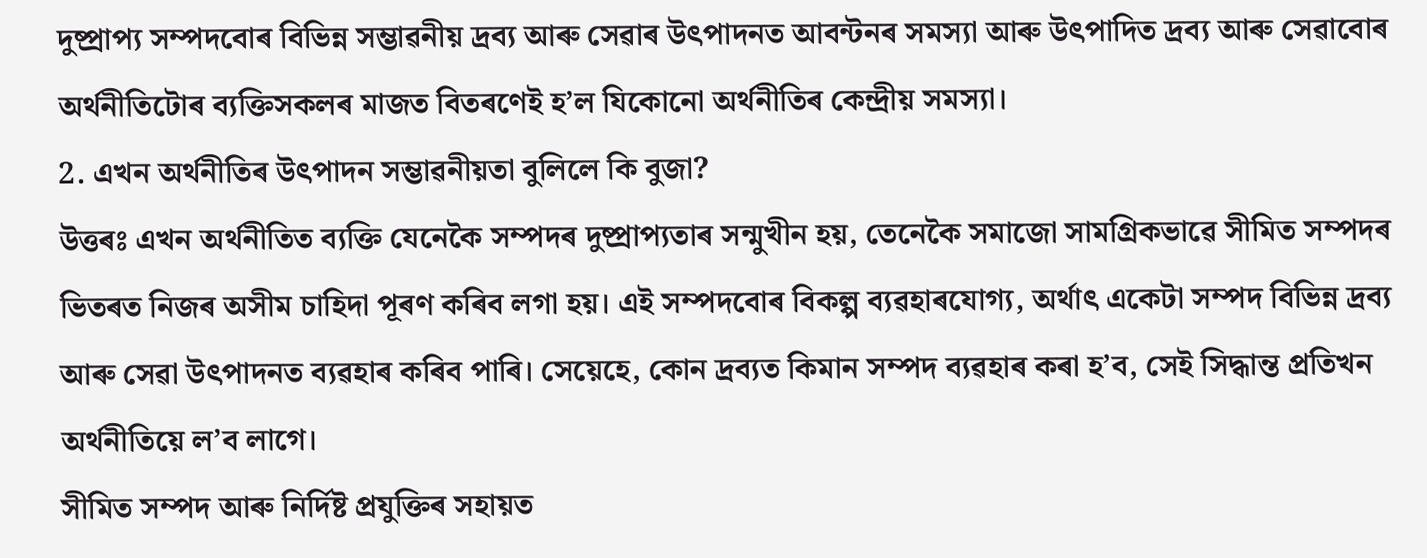দুষ্প্ৰাপ্য সম্পদবোৰ বিভিন্ন সম্ভাৱনীয় দ্ৰব্য আৰু সেৱাৰ উৎপাদনত আবন্টনৰ সমস্যা আৰু উৎপাদিত দ্ৰব্য আৰু সেৱাবোৰ অৰ্থনীতিটোৰ ব্যক্তিসকলৰ মাজত বিতৰণেই হ’ল যিকোনো অৰ্থনীতিৰ কেন্দ্ৰীয় সমস্যা।
2. এখন অৰ্থনীতিৰ উৎপাদন সম্ভাৱনীয়তা বুলিলে কি বুজা?
উত্তৰঃ এখন অৰ্থনীতিত ব্যক্তি যেনেকৈ সম্পদৰ দুষ্প্ৰাপ্যতাৰ সন্মুখীন হয়, তেনেকৈ সমাজো সামগ্ৰিকভাৱে সীমিত সম্পদৰ ভিতৰত নিজৰ অসীম চাহিদা পূৰণ কৰিব লগা হয়। এই সম্পদবোৰ বিকল্প ব্যৱহাৰযোগ্য, অৰ্থাৎ একেটা সম্পদ বিভিন্ন দ্ৰব্য আৰু সেৱা উৎপাদনত ব্যৱহাৰ কৰিব পাৰি। সেয়েহে, কোন দ্ৰব্যত কিমান সম্পদ ব্যৱহাৰ কৰা হ’ব, সেই সিদ্ধান্ত প্ৰতিখন অৰ্থনীতিয়ে ল’ব লাগে।
সীমিত সম্পদ আৰু নিৰ্দিষ্ট প্ৰযুক্তিৰ সহায়ত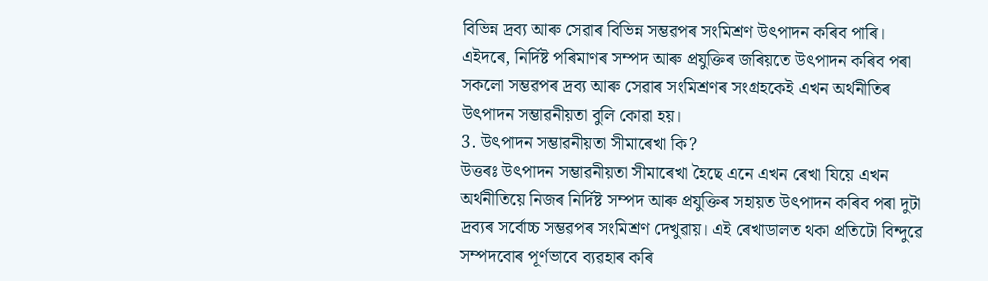বিভিন্ন দ্ৰব্য আৰু সেৱাৰ বিভিন্ন সম্ভৱপৰ সংমিশ্ৰণ উৎপাদন কৰিব পাৰি। এইদৰে, নিৰ্দিষ্ট পৰিমাণৰ সম্পদ আৰু প্ৰযুক্তিৰ জৰিয়তে উৎপাদন কৰিব পৰা সকলো সম্ভৱপৰ দ্ৰব্য আৰু সেৱাৰ সংমিশ্ৰণৰ সংগ্ৰহকেই এখন অৰ্থনীতিৰ উৎপাদন সম্ভাৱনীয়তা বুলি কোৱা হয়।
3. উৎপাদন সম্ভাৱনীয়তা সীমাৰেখা কি?
উত্তৰঃ উৎপাদন সম্ভাৱনীয়তা সীমাৰেখা হৈছে এনে এখন ৰেখা যিয়ে এখন অৰ্থনীতিয়ে নিজৰ নিৰ্দিষ্ট সম্পদ আৰু প্ৰযুক্তিৰ সহায়ত উৎপাদন কৰিব পৰা দুটা দ্ৰব্যৰ সৰ্বোচ্চ সম্ভৱপৰ সংমিশ্ৰণ দেখুৱায়। এই ৰেখাডালত থকা প্ৰতিটো বিন্দুৱে সম্পদবোৰ পূৰ্ণভাবে ব্যৱহাৰ কৰি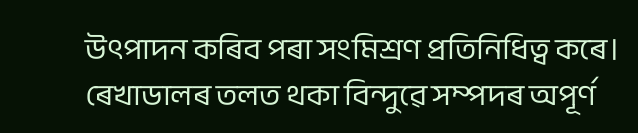উৎপাদন কৰিব পৰা সংমিশ্ৰণ প্ৰতিনিধিত্ব কৰে। ৰেখাডালৰ তলত থকা বিন্দুৱে সম্পদৰ অপূৰ্ণ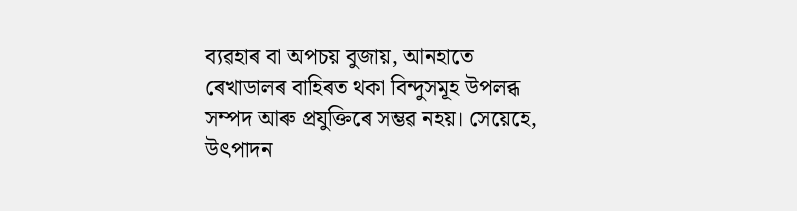ব্যৱহাৰ বা অপচয় বুজায়, আনহাতে ৰেখাডালৰ বাহিৰত থকা বিন্দুসমূহ উপলব্ধ সম্পদ আৰু প্ৰযুক্তিৰে সম্ভৱ নহয়। সেয়েহে, উৎপাদন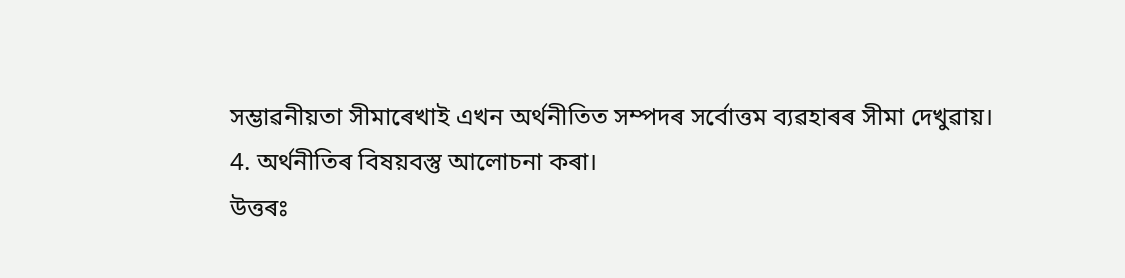সম্ভাৱনীয়তা সীমাৰেখাই এখন অৰ্থনীতিত সম্পদৰ সৰ্বোত্তম ব্যৱহাৰৰ সীমা দেখুৱায়।
4. অৰ্থনীতিৰ বিষয়বস্তু আলোচনা কৰা।
উত্তৰঃ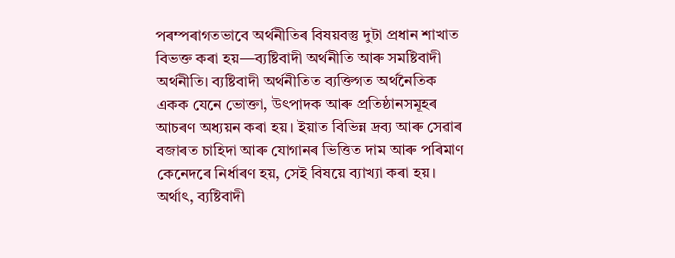পৰম্পৰাগতভাবে অৰ্থনীতিৰ বিষয়বস্তু দুটা প্ৰধান শাখাত বিভক্ত কৰা হয়—ব্যষ্টিবাদী অৰ্থনীতি আৰু সমষ্টিবাদী অৰ্থনীতি। ব্যষ্টিবাদী অৰ্থনীতিত ব্যক্তিগত অৰ্থনৈতিক একক যেনে ভোক্তা, উৎপাদক আৰু প্ৰতিষ্ঠানসমূহৰ আচৰণ অধ্যয়ন কৰা হয়। ইয়াত বিভিন্ন দ্ৰব্য আৰু সেৱাৰ বজাৰত চাহিদা আৰু যোগানৰ ভিত্তিত দাম আৰু পৰিমাণ কেনেদৰে নিৰ্ধাৰণ হয়, সেই বিষয়ে ব্যাখ্যা কৰা হয়। অৰ্থাৎ, ব্যষ্টিবাদী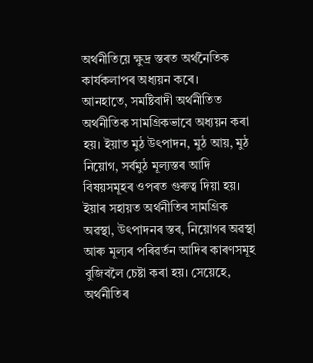অৰ্থনীতিয়ে ক্ষুদ্ৰ স্তৰত অৰ্থনৈতিক কাৰ্যকলাপৰ অধ্যয়ন কৰে।
আনহাতে, সমষ্টিবাদী অৰ্থনীতিত অৰ্থনীতিক সামগ্ৰিকভাবে অধ্যয়ন কৰা হয়। ইয়াত মুঠ উৎপাদন, মুঠ আয়, মুঠ নিয়োগ, সৰ্বমুঠ মূল্যস্তৰ আদি বিষয়সমূহৰ ওপৰত গুৰুত্ব দিয়া হয়। ইয়াৰ সহায়ত অৰ্থনীতিৰ সামগ্ৰিক অৱস্থা, উৎপাদনৰ স্তৰ, নিয়োগৰ অৱস্থা আৰু মূল্যৰ পৰিৱৰ্তন আদিৰ কাৰণসমূহ বুজিবলৈ চেষ্টা কৰা হয়। সেয়েহে, অৰ্থনীতিৰ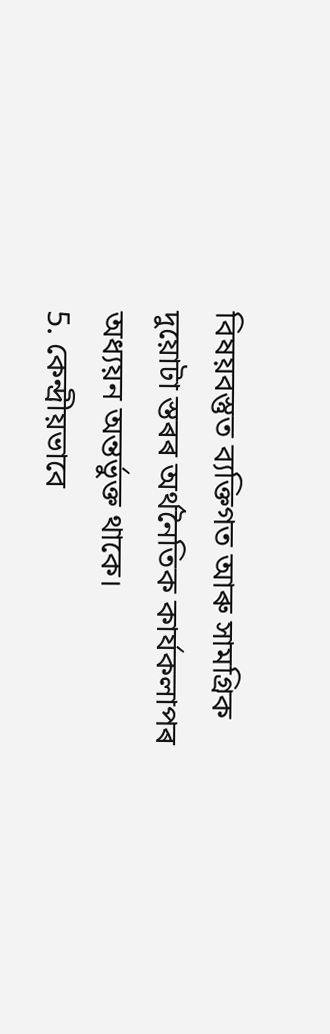বিষয়বস্তুত ব্যক্তিগত আৰু সামগ্ৰিক দুয়োটা স্তৰৰ অৰ্থনৈতিক কাৰ্যকলাপৰ অধ্যয়ন অন্তৰ্ভুক্ত থাকে।
5. কেন্দ্ৰীয়ভাবে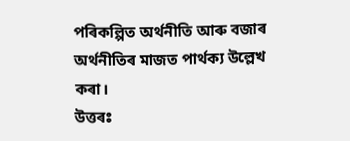পৰিকল্পিত অর্থনীতি আৰু বজাৰ অৰ্থনীতিৰ মাজত পাৰ্থক্য উল্লেখ কৰা।
উত্তৰঃ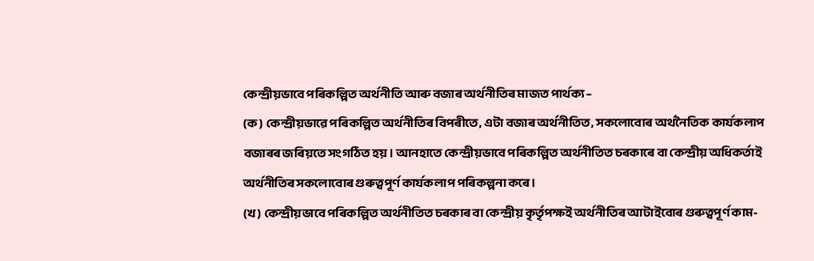কেন্দ্ৰীয়ভাবে পৰিকল্পিত অৰ্থনীতি আৰু বজাৰ অৰ্থনীতিৰ মাজত পাৰ্থক্য –
(ক) কেন্দ্ৰীয়ভাৱে পৰিকল্পিত অৰ্থনীতিৰ বিপৰীতে, এটা বজাৰ অৰ্থনীতিত, সকলোবোৰ অৰ্থনৈতিক কাৰ্যকলাপ বজাৰৰ জৰিয়তে সংগঠিত হয়। আনহাতে কেন্দ্ৰীয়ভাবে পৰিকল্পিত অৰ্থনীতিত চৰকাৰে বা কেন্দ্ৰীয় অধিকৰ্তাই অৰ্থনীতিৰ সকলোবোৰ গুৰুত্বপূৰ্ণ কাৰ্যকলাপ পৰিকল্পনা কৰে।
(খ) কেন্দ্ৰীয়ভাবে পৰিকল্পিত অৰ্থনীতিত চৰকাৰ বা কেন্দ্ৰীয় কৃৰ্তৃপক্ষই অৰ্থনীতিৰ আটাইবোৰ গুৰুত্বপূৰ্ণ কাম-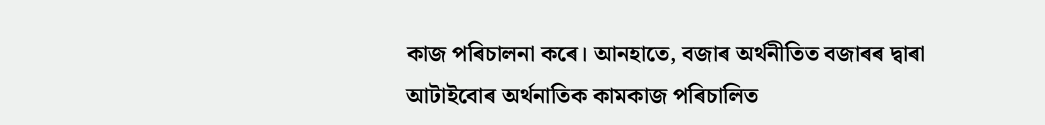কাজ পৰিচালনা কৰে। আনহাতে, বজাৰ অৰ্থনীতিত বজাৰৰ দ্বাৰা আটাইবোৰ অৰ্থনাতিক কামকাজ পৰিচালিত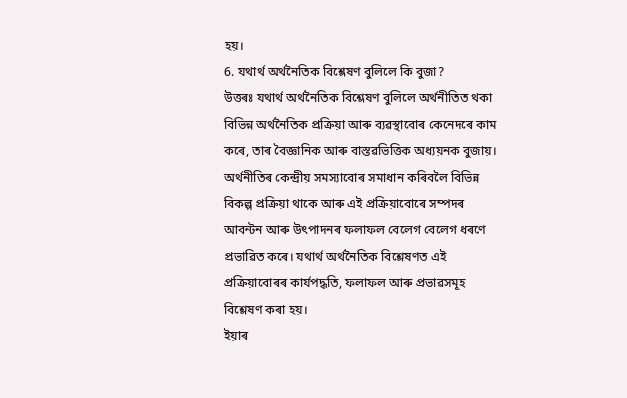হয়।
6. যথার্থ অর্থনৈতিক বিশ্লেষণ বুলিলে কি বুজা?
উত্তৰঃ যথাৰ্থ অৰ্থনৈতিক বিশ্লেষণ বুলিলে অৰ্থনীতিত থকা বিভিন্ন অৰ্থনৈতিক প্ৰক্ৰিয়া আৰু ব্যৱস্থাবোৰ কেনেদৰে কাম কৰে, তাৰ বৈজ্ঞানিক আৰু বাস্তৱভিত্তিক অধ্যয়নক বুজায়। অৰ্থনীতিৰ কেন্দ্ৰীয় সমস্যাবোৰ সমাধান কৰিবলৈ বিভিন্ন বিকল্প প্ৰক্ৰিয়া থাকে আৰু এই প্ৰক্ৰিয়াবোৰে সম্পদৰ আবন্টন আৰু উৎপাদনৰ ফলাফল বেলেগ বেলেগ ধৰণে প্ৰভাৱিত কৰে। যথাৰ্থ অৰ্থনৈতিক বিশ্লেষণত এই প্ৰক্ৰিয়াবোৰৰ কাৰ্যপদ্ধতি, ফলাফল আৰু প্ৰভাৱসমূহ বিশ্লেষণ কৰা হয়।
ইয়াৰ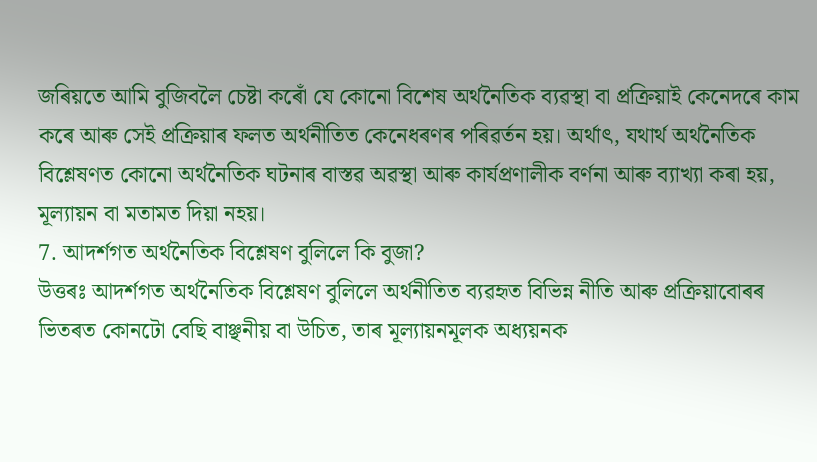জৰিয়তে আমি বুজিবলৈ চেষ্টা কৰোঁ যে কোনো বিশেষ অৰ্থনৈতিক ব্যৱস্থা বা প্ৰক্ৰিয়াই কেনেদৰে কাম কৰে আৰু সেই প্ৰক্ৰিয়াৰ ফলত অৰ্থনীতিত কেনেধৰণৰ পৰিৱৰ্তন হয়। অৰ্থাৎ, যথাৰ্থ অৰ্থনৈতিক বিশ্লেষণত কোনো অৰ্থনৈতিক ঘটনাৰ বাস্তৱ অৱস্থা আৰু কাৰ্যপ্ৰণালীক বৰ্ণনা আৰু ব্যাখ্যা কৰা হয়, মূল্যায়ন বা মতামত দিয়া নহয়।
7. আদর্শগত অর্থনৈতিক বিশ্লেষণ বুলিলে কি বুজা?
উত্তৰঃ আদৰ্শগত অৰ্থনৈতিক বিশ্লেষণ বুলিলে অৰ্থনীতিত ব্যৱহৃত বিভিন্ন নীতি আৰু প্ৰক্ৰিয়াবোৰৰ ভিতৰত কোনটো বেছি বাঞ্ছনীয় বা উচিত, তাৰ মূল্যায়নমূলক অধ্যয়নক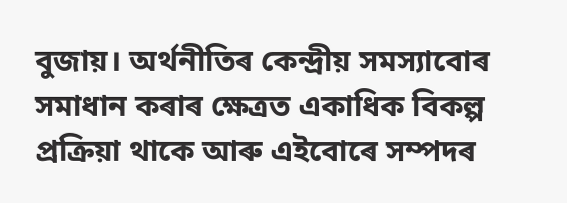বুজায়। অৰ্থনীতিৰ কেন্দ্ৰীয় সমস্যাবোৰ সমাধান কৰাৰ ক্ষেত্ৰত একাধিক বিকল্প প্ৰক্ৰিয়া থাকে আৰু এইবোৰে সম্পদৰ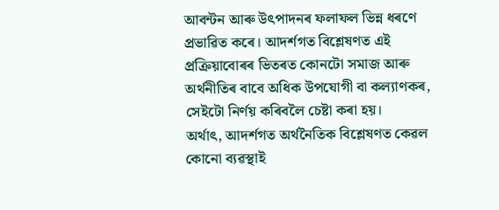আবন্টন আৰু উৎপাদনৰ ফলাফল ভিন্ন ধৰণে প্ৰভাৱিত কৰে। আদৰ্শগত বিশ্লেষণত এই প্ৰক্ৰিয়াবোৰৰ ভিতৰত কোনটো সমাজ আৰু অৰ্থনীতিৰ বাবে অধিক উপযোগী বা কল্যাণকৰ, সেইটো নিৰ্ণয় কৰিবলৈ চেষ্টা কৰা হয়।
অৰ্থাৎ, আদৰ্শগত অৰ্থনৈতিক বিশ্লেষণত কেৱল কোনো ব্যৱস্থাই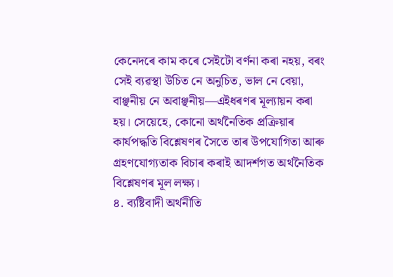কেনেদৰে কাম কৰে সেইটো বৰ্ণনা কৰা নহয়, বৰং সেই ব্যৱস্থা উচিত নে অনুচিত, ভাল নে বেয়া, বাঞ্ছনীয় নে অবাঞ্ছনীয়—এইধৰণৰ মূল্যায়ন কৰা হয়। সেয়েহে, কোনো অৰ্থনৈতিক প্ৰক্ৰিয়াৰ কাৰ্যপদ্ধতি বিশ্লেষণৰ সৈতে তাৰ উপযোগিতা আৰু গ্ৰহণযোগ্যতাক বিচাৰ কৰাই আদৰ্শগত অৰ্থনৈতিক বিশ্লেষণৰ মূল লক্ষ্য।
৪. ব্যষ্টিবাদী অর্থনীতি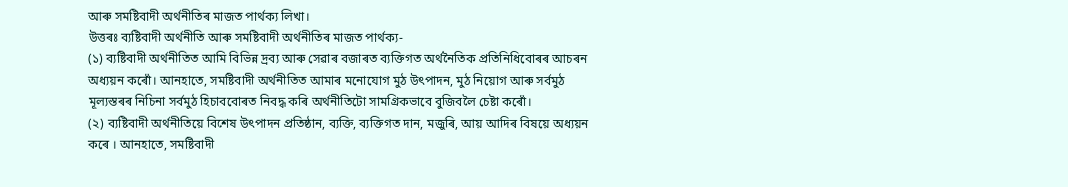আৰু সমষ্টিবাদী অৰ্থনীতিৰ মাজত পাৰ্থক্য লিখা।
উত্তৰঃ ব্যষ্টিবাদী অৰ্থনীতি আৰু সমষ্টিবাদী অৰ্থনীতিৰ মাজত পাৰ্থক্য-
(১) ব্যষ্টিবাদী অৰ্থনীতিত আমি বিভিন্ন দ্ৰব্য আৰু সেৱাৰ বজাৰত ব্যক্তিগত অৰ্থনৈতিক প্ৰতিনিধিবোৰৰ আচৰন অধ্যয়ন কৰোঁ। আনহাতে, সমষ্টিবাদী অৰ্থনীতিত আমাৰ মনোযোগ মুঠ উৎপাদন, মুঠ নিয়োগ আৰু সৰ্বমুঠ মূল্যস্তৰৰ নিচিনা সৰ্বমুঠ হিচাববোৰত নিবদ্ধ কৰি অৰ্থনীতিটো সামগ্ৰিকভাবে বুজিবলৈ চেষ্টা কৰোঁ।
(২) ব্যষ্টিবাদী অৰ্থনীতিয়ে বিশেষ উৎপাদন প্ৰতিষ্ঠান, ব্যক্তি, ব্যক্তিগত দান, মজুৰি, আয় আদিৰ বিষয়ে অধ্যয়ন কৰে । আনহাতে, সমষ্টিবাদী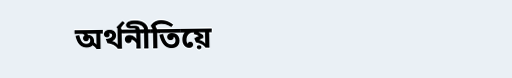অৰ্থনীতিয়ে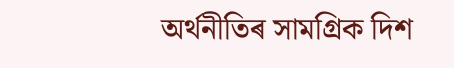অৰ্থনীতিৰ সামগ্ৰিক দিশ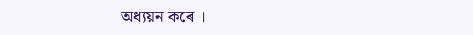অধ্যয়ন কৰে ।